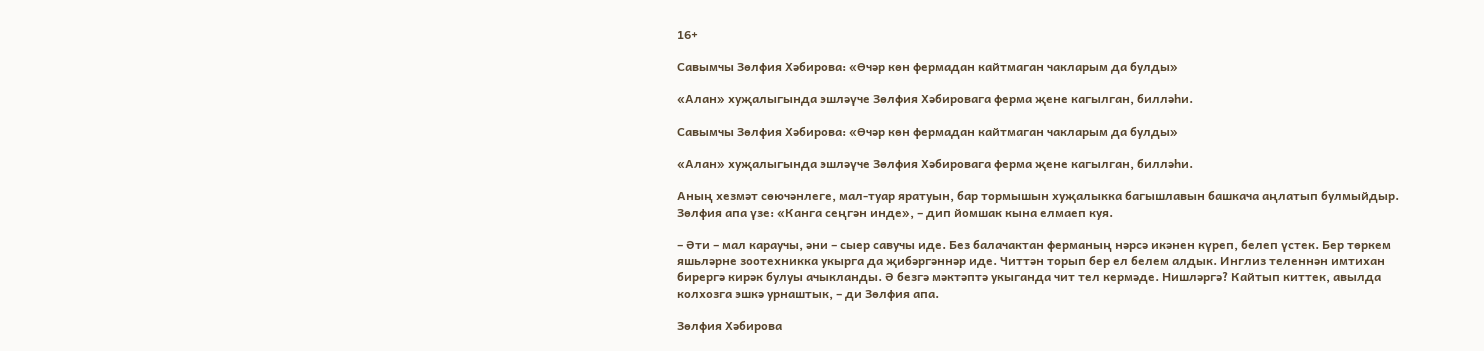16+

Савымчы Зөлфия Хәбирова: «Өчәр көн фермадан кайтмаган чакларым да булды»

«Алан» хуҗалыгында эшләүче Зөлфия Хәбировага ферма җене кагылган, билләһи.

Савымчы Зөлфия Хәбирова: «Өчәр көн фермадан кайтмаган чакларым да булды»

«Алан» хуҗалыгында эшләүче Зөлфия Хәбировага ферма җене кагылган, билләһи.

Аның хезмәт сөючәнлеге, мал-туар яратуын, бар тормышын хуҗалыкка багышлавын башкача аңлатып булмыйдыр. Зөлфия апа үзе: «Канга сеңгән инде», – дип йомшак кына елмаеп куя.

– Әти – мал караучы, әни – сыер савучы иде. Без балачактан ферманың нәрсә икәнен күреп, белеп үстек. Бер төркем яшьләрне зоотехникка укырга да җибәргәннәр иде. Читтән торып бер ел белем алдык. Инглиз теленнән имтихан бирергә кирәк булуы ачыкланды. Ә безгә мәктәптә укыганда чит тел кермәде. Нишләргә? Кайтып киттек, авылда колхозга эшкә урнаштык, – ди Зөлфия апа.

Зөлфия Хәбирова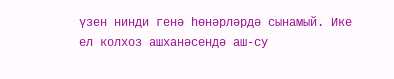үзен нинди генә һөнәрләрдә сынамый. Ике ел колхоз ашханәсендә аш-су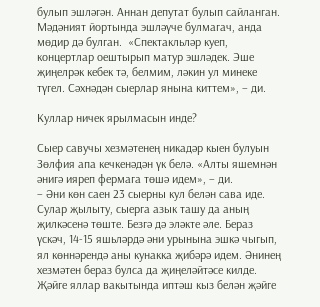булып эшләгән. Аннан депутат булып сайланган. Мәдәният йортында эшләүче булмагач, анда мөдир дә булган.  «Спектакльләр куеп, концертлар оештырып матур эшләдек. Эше җиңелрәк кебек тә, белмим, ләкин ул минеке түгел. Сәхнәдән сыерлар янына киттем», – ди.

Куллар ничек ярылмасын инде?

Сыер савучы хезмәтенең никадәр кыен булуын Зөлфия апа кечкенәдән үк белә. «Алты яшемнән әнигә ияреп фермага төшә идем», – ди.
– Әни көн саен 23 сыерны кул белән сава иде. Сулар җылыту, сыерга азык ташу да аның җилкәсенә төште. Безгә дә эләкте әле. Бераз үскәч, 14-15 яшьләрдә әни урынына эшкә чыгып, ял көннәрендә аны кунакка җибәрә идем. Әнинең хезмәтен бераз булса да җиңеләйтәсе килде.  Җәйге яллар вакытында иптәш кыз белән җәйге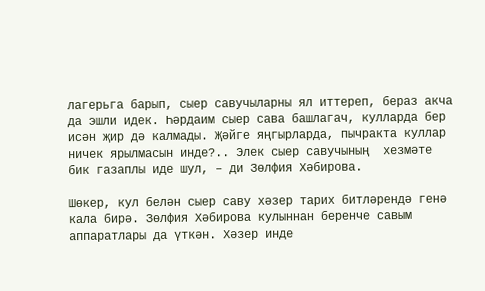лагерьга барып, сыер савучыларны ял иттереп, бераз акча да эшли идек. Һәрдаим сыер сава башлагач, кулларда бер исән җир дә калмады. Җәйге яңгырларда, пычракта куллар ничек ярылмасын инде?.. Элек сыер савучының  хезмәте бик газаплы иде шул, – ди Зөлфия Хәбирова.

Шөкер, кул белән сыер саву хәзер тарих битләрендә генә кала бирә. Зөлфия Хәбирова кулыннан беренче савым аппаратлары да үткән. Хәзер инде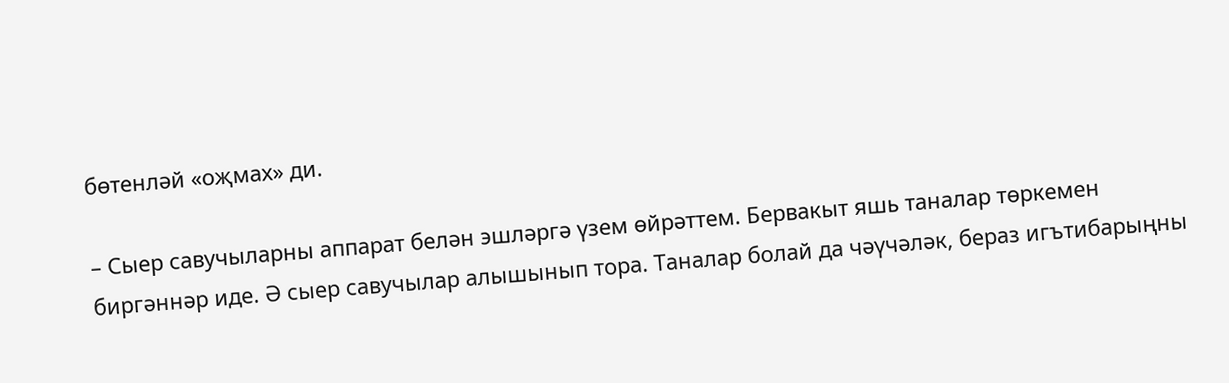бөтенләй «оҗмах» ди.

– Сыер савучыларны аппарат белән эшләргә үзем өйрәттем. Бервакыт яшь таналар төркемен биргәннәр иде. Ә сыер савучылар алышынып тора. Таналар болай да чәүчәләк, бераз игътибарыңны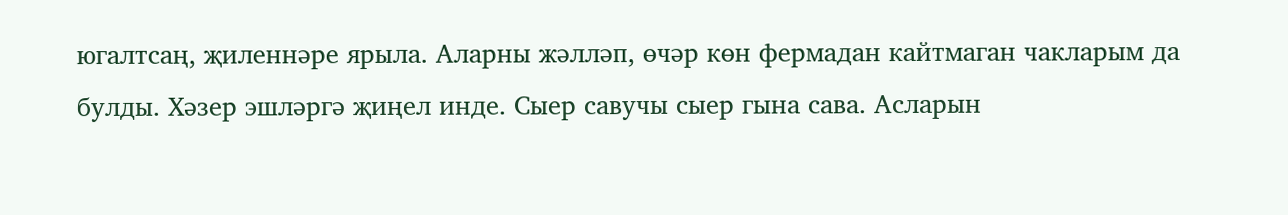югалтсаң, җиленнәре ярыла. Аларны жәлләп, өчәр көн фермадан кайтмаган чакларым да булды. Хәзер эшләргә җиңел инде. Сыер савучы сыер гына сава. Асларын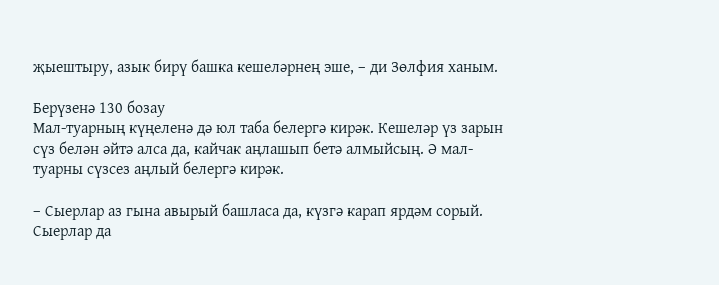җыештыру, азык бирү башка кешеләрнең эше, – ди Зөлфия ханым.

Берүзенә 130 бозау
Мал-туарның күңеленә дә юл таба белергә кирәк. Кешеләр үз зарын сүз белән әйтә алса да, кайчак аңлашып бетә алмыйсың. Ә мал-туарны сүзсез аңлый белергә кирәк.

– Сыерлар аз гына авырый башласа да, күзгә карап ярдәм сорый. Сыерлар да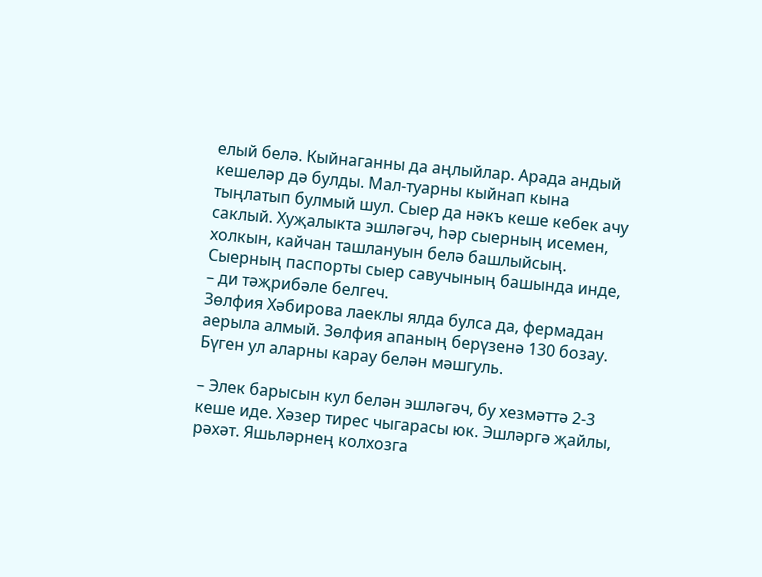елый белә. Кыйнаганны да аңлыйлар. Арада андый кешеләр дә булды. Мал-туарны кыйнап кына тыңлатып булмый шул. Сыер да нәкъ кеше кебек ачу саклый. Хуҗалыкта эшләгәч, һәр сыерның исемен, холкын, кайчан ташлануын белә башлыйсың. Сыерның паспорты сыер савучының башында инде, – ди тәҗрибәле белгеч.
Зөлфия Хәбирова лаеклы ялда булса да, фермадан аерыла алмый. Зөлфия апаның берүзенә 130 бозау. Бүген ул аларны карау белән мәшгуль.

– Элек барысын кул белән эшләгәч, бу хезмәттә 2-3 кеше иде. Хәзер тирес чыгарасы юк. Эшләргә җайлы, рәхәт. Яшьләрнең колхозга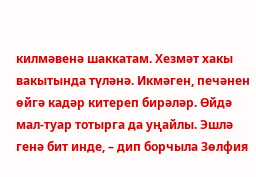килмәвенә шаккатам. Хезмәт хакы вакытында түләнә. Икмәген, печәнен өйгә кадәр китереп бирәләр. Өйдә мал-туар тотырга да уңайлы. Эшлә генә бит инде, – дип борчыла Зөлфия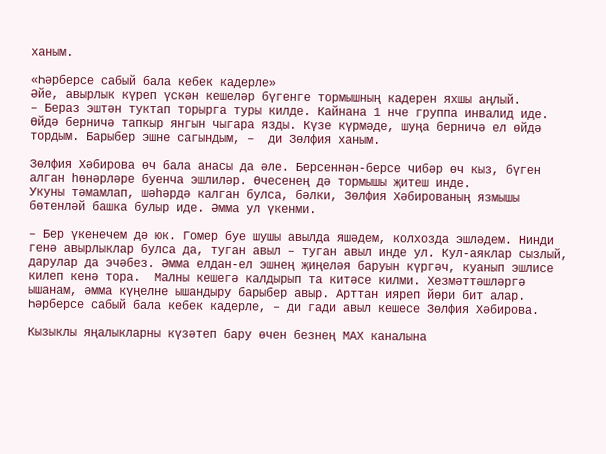ханым.

«Һәрберсе сабый бала кебек кадерле»
Әйе, авырлык күреп үскән кешеләр бүгенге тормышның кадерен яхшы аңлый.
– Бераз эштән туктап торырга туры килде. Кайнана 1 нче группа инвалид иде. Өйдә берничә тапкыр янгын чыгара язды. Күзе күрмәде, шуңа берничә ел өйдә тордым. Барыбер эшне сагындым, –  ди Зөлфия ханым.

Зөлфия Хәбирова өч бала анасы да әле. Берсеннән-берсе чибәр өч кыз, бүген алган һөнәрләре буенча эшлиләр. Өчесенең дә тормышы җитеш инде.
Укуны тәмамлап, шәһәрдә калган булса, бәлки, Зөлфия Хәбированың язмышы бөтенләй башка булыр иде. Әмма ул үкенми.

– Бер үкенечем дә юк. Гомер буе шушы авылда яшәдем, колхозда эшләдем. Нинди генә авырлыклар булса да, туган авыл – туган авыл инде ул. Кул-аяклар сызлый, дарулар да эчәбез. Әмма елдан-ел эшнең җиңеләя баруын күргәч, куанып эшлисе килеп кенә тора.  Малны кешегә калдырып та китәсе килми. Хезмәттәшләргә ышанам, әмма күңелне ышандыру барыбер авыр. Арттан ияреп йөри бит алар. Һәрберсе сабый бала кебек кадерле, – ди гади авыл кешесе Зөлфия Хәбирова.

Кызыклы яңалыкларны күзәтеп бару өчен безнең МАХ каналына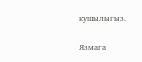кушылыгыз.

Язмага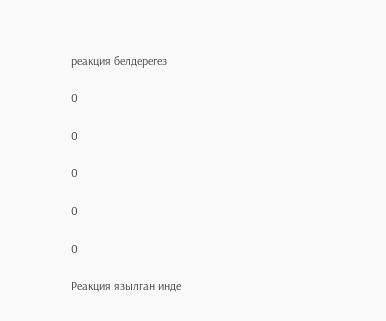реакция белдерегез

0

0

0

0

0

Реакция язылган инде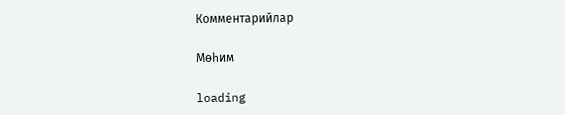Комментарийлар

Мөһим

loading